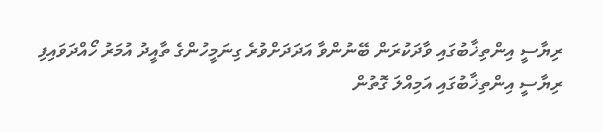ރިޔާސީ އިންތިޚާބުގައި ވާދަކުރަން ބޭނުންވާ އަދަދަށްވުރެ ގިނަމީހުންގެ ތާއީދު އުމަރު ހޯއްދަވައިފި
ރިޔާސީ އިންތިޚާބުގައި އަމިއްލަ ގޮތުން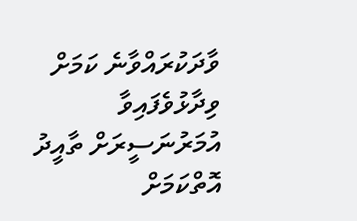ވާދަކުރައްވާނެ ކަމަށް ވިދާޅުވެފައިވާ އުމަރުނަސީރަށް ތާއީދު އޮތްކަމަށް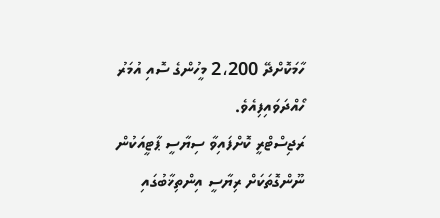ހާމަކޮށްދޭ 2،200 މީހުންގެ ސޮއި އުމަރު ހޯއްދަވައިފިއެވެ.
ރަޖިސްޓްރީ ކޮށްފައިވާ ސިޔާސީ ޕާޓީއަކުން ނޫންގޮތަކަށް ރިޔާސީ އިންތިޚާބުގައި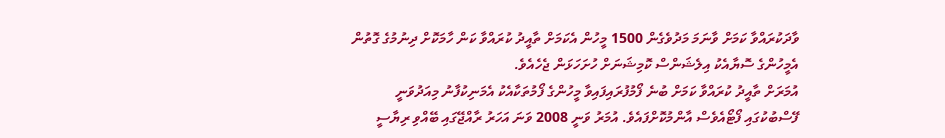ވާދަކުރައްވާ ކަމަށް ވާނަމަ މަދުވެގެން 1500 މީހުން އެކަމަށް ތާއީދު ކުރައްވާ ކަން ހާމަކޮށް ދިނުމުގެ ގޮތުން އެމީހުންގެ ސޮޔާއެކު އިލެޝަންސް ކޮމިޝަނަށް ހުށަހަޅަން ޖެހެއެވެ.
އުމަރަށް ތާއީދު ކުރައްވާ ކަމަށް ބުނެ ފޯމުފުރައިފައިވާ މީހުންގެ ފޯމުތަކާއެކު އެމަނިކުފާނު މިއަދުވަނީ ފޭސްބުކުގައި ފޯޓޯއެވެސް އާންމުކޮށްފައެވެ. އުމަރު ވަނީ 2008 ވަނަ އަހަރު ރާއްޖޭގައި ބޭއްވި ރިޔާސީ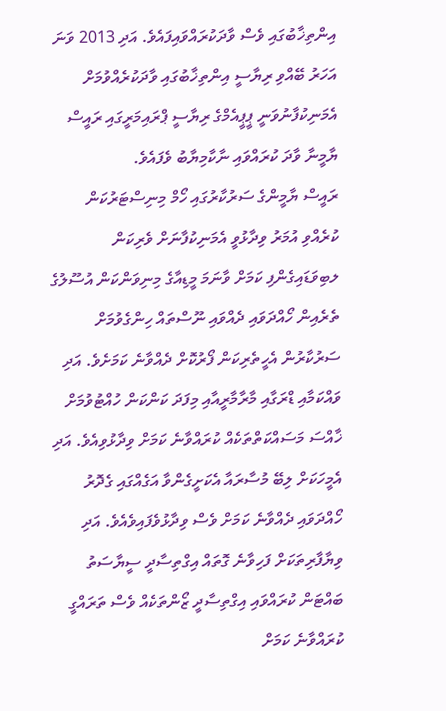އިންތިޚާބުގައި ވެސް ވާދަކުރައްވައިފައެވެ. އަދި 2013 ވަނަ އަހަރު ބޭއްވި ރިޔާސީ އިންތިޚާބުގައި ވާދަކުރެއްވުމަށް އެމަނިކުފާނުވަނީ ޕީޕީއެމްގެ ރިޔާސީ ޕްރައިމަރީގައި ރައީސް ޔާމީނާ ވާދަ ކުރައްވައި ނާކާމިޔާބު ވެފައެވެ.
ރައީސް ޔާމީންގެ ސަރުކާރުގައި ހޯމް މިނިސްޓަރުކަން ކުރެއްވި އުމަރު ވިދާޅުވީ އެމަނިކުފާނަށް ވެރިކަން ލބިވަޑައިގެންފި ކަމަށް ވާނަމަ މީޑިއާގެ މިނިވަންކަން އުސޫލުގެ ތެރެއިން ހޯއްދަވައި ދެއްވައި ނޫސްތައް ހިންގެވުމަށް ސަރުކާރުން އެހީތެރިކަން ފޯރުކޮށް ދެއްވާނެ ކަމަށެވެ. އަދި ވައްކަމާއި ޑްރަގާއި މާރާމާރީއާއި މިފަދަ ކަންކަން ހުއްޓުވުމަށް ޚާއްސަ މަސައްކަތްތަކެއް ކުރައްވާނެ ކަމަށް ވިދާޅުވިއެވެ. އަދި އެމީހަކަށް ލިބޭ މުސާރައާ އެކަށީގެންވާ އަގެއްގައި ގެދޮރު ހޯއްދަވައި ދެއްވާނެ ކަމަށް ވެސް ވިދާޅުވެފައިވެއެވެ. އަދި ވިޔާފާރިތަކަށް ފަހިވާނެ ގޮތައް އިގްތިސާދީ ސީޔާސަތު ބައްޓަން ކުރައްވައި އިގްތިސާދީ ޒޯންތަކެއް ވެސް ތަރައްގީ ކުރައްވާނެ ކަމަށް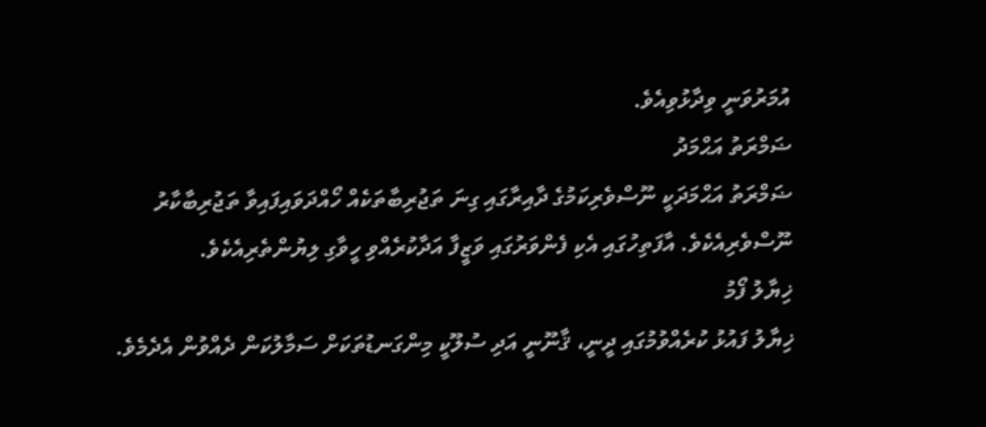އުމަރުވަނީ ވިދާޅުވިއެވެ.
ޟަމްރަތު އަޙްމަދު
ޟަމްރަތު އަޙްމަދަކީ ނޫސްވެރިކަމުގެ ދާއިރާގައި ގިނަ ތަޖުރިބާތަކެއް ހޯއްދަވައިފައިވާ ތަޖުރިބާކާރު ނޫސްވެރިއެކެވެ. އާފަތިހުގައި އެކި ފެންވަރުގައި ވަޒީފާ އަދާކުރެއްވި ހީވާގި ލިޔުންތެރިއެކެވެ.
ޚިޔާލު ފޯމު
ޚިޔާލު ފައުޅު ކުރެއްވުމުގައި ދީނީ، ޤާނޫނީ އަދި ސުލޫކީ މިންގަނޑުތަކަށް ސަމާލުކަން ދެއްވުން އެދެމެވެ.